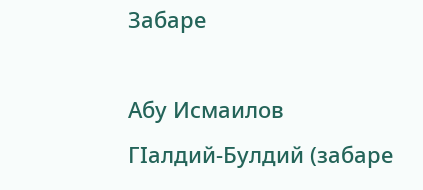Забаре

Абу Исмаилов
ГIалдий-Булдий (забаре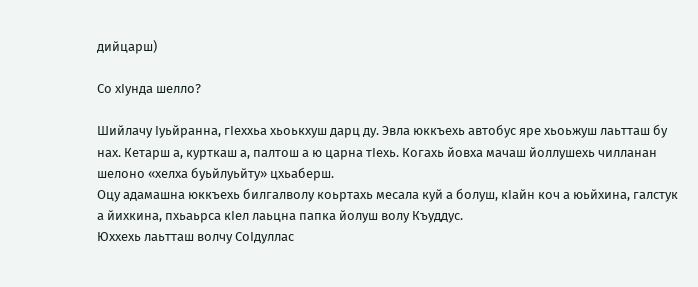дийцарш)

Со хIунда шелло?

Шийлачу Iуьйранна, гIеххьа хьоькхуш дарц ду. Эвла юккъехь автобус яре хьоьжуш лаьтташ бу нах. Кетарш а, курткаш а, палтош а ю царна тIехь. Когахь йовха мачаш йоллушехь чилланан шелоно «хелха буьйлуьйту» цхьаберш.
Оцу адамашна юккъехь билгалволу коьртахь месала куй а болуш, кIайн коч а юьйхина, галстук а йихкина, пхьаьрса кIел лаьцна папка йолуш волу Къуддус.
Юххехь лаьтташ волчу СоIдуллас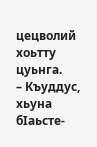цецволий хоьтту цуьнга.
– Къуддус, хьуна бIаьсте-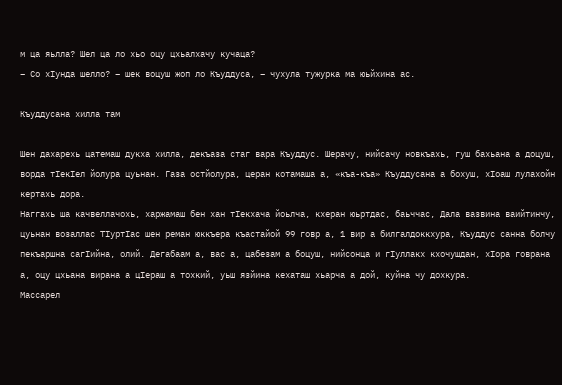м ца яьлла? Шел ца ло хьо оцу цхьалхачу кучаца?
– Со хIунда шелло? – шек воцуш жоп ло Къуддуса, – чухула тужурка ма юьйхина ас.

Къуддусана хилла там

Шен дахарехь цатемаш дукха хилла, декъаза стаг вара Къуддус. Шерачу, нийсачу новкъахь, гуш бахьана а доцуш, ворда тIекIел йолура цуьнан. Газа остйолура, церан котамаша а, «къа-къа» Къуддусана а бохуш, хIоаш лулахойн кертахь дора.
Наггахь ша качвеллачохь, харжамаш бен хан тIекхача йоьлча, кхеран юьртдас, баьччас, Дала вазвина ваийтинчу, цуьнан возаллас ТIуртIас шен реман юккъера къастайой 99 говр а, 1 вир а билгалдоккхура, Къуддус санна болчу пекъаршна сагIийна, олий. Дегабаам а, вас а, цабезам а боцуш, нийсонца и гIуллакх кхочушдан, хIора говрана а, оцу цхьана вирана а цIераш а тохкий, уьш язйина кехаташ хьарча а дой, куйна чу дохкура.
Массарел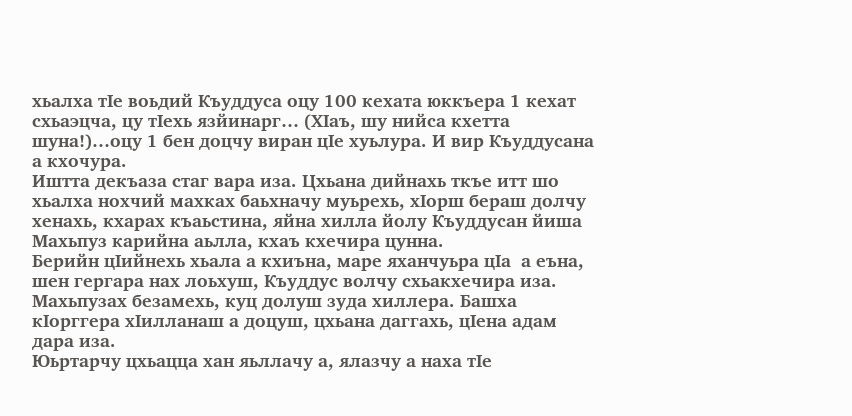хьалха тIе воьдий Къуддуса оцу 100 кехата юккъера 1 кехат схьаэцча, цу тIехь язйинарг… (ХIаъ, шу нийса кхетта шуна!)…оцу 1 бен доцчу виран цIе хуьлура. И вир Къуддусана а кхочура.
Иштта декъаза стаг вара иза. Цхьана дийнахь ткъе итт шо хьалха нохчий махках баьхначу муьрехь, хIорш бераш долчу хенахь, кхарах къаьстина, яйна хилла йолу Къуддусан йиша Махьпуз карийна аьлла, кхаъ кхечира цунна.
Берийн цIийнехь хьала а кхиъна, маре яханчуьра цIа  а еъна, шен гергара нах лоьхуш, Къуддус волчу схьакхечира иза.
Махьпузах безамехь, куц долуш зуда хиллера. Башха кIорггера хIилланаш а доцуш, цхьана даггахь, цIена адам дара иза.
Юьртарчу цхьацца хан яьллачу а, ялазчу а наха тIе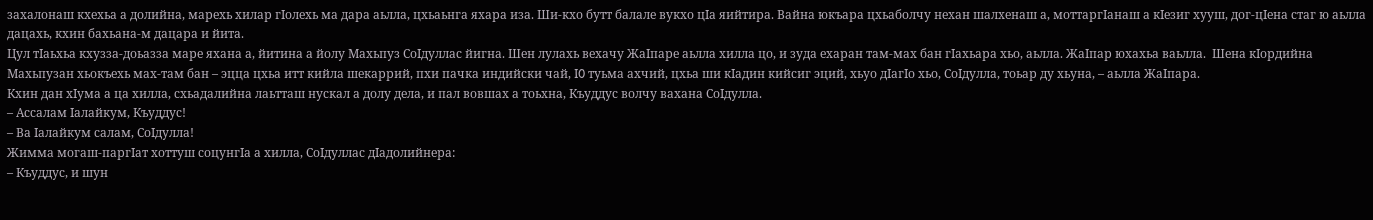захалонаш кхехьа а долийна, марехь хилар гIолехь ма дара аьлла, цхьаьнга яхара иза. Ши-кхо бутт балале вукхо цIа яийтира. Вайна юкъара цхьаболчу нехан шалхенаш а, моттаргIанаш а кIезиг хууш, дог-цIена стаг ю аьлла дацахь, кхин бахьана-м дацара и йита.
Цул тIаьхьа кхузза-доьазза маре яхана а, йитина а йолу Махьпуз СоIдуллас йигна. Шен лулахь вехачу ЖаIпаре аьлла хилла цо, и зуда ехаран там-мах бан гIахьара хьо, аьлла. ЖаIпар юхахьа ваьлла.  Шена кIордийна Махьпузан хьокъехь мах-там бан – эцца цхьа итт кийла шекаррий, пхи пачка индийски чай, I0 туьма ахчий, цхьа ши кIадин кийсиг эций, хьуо дIагIо хьо, СоIдулла, тоьар ду хьуна, – аьлла ЖаIпара.
Кхин дан хIума а ца хилла, схьадалийна лаьтташ нускал а долу дела, и пал вовшах а тоьхна, Къуддус волчу вахана СоIдулла.
– Ассалам Iалайкум, Къуддус!
– Ва Iалайкум салам, СоIдулла!
Жимма могаш-паргIат хоттуш соцунгIа а хилла, СоIдуллас дIадолийнера:
– Къуддус, и шун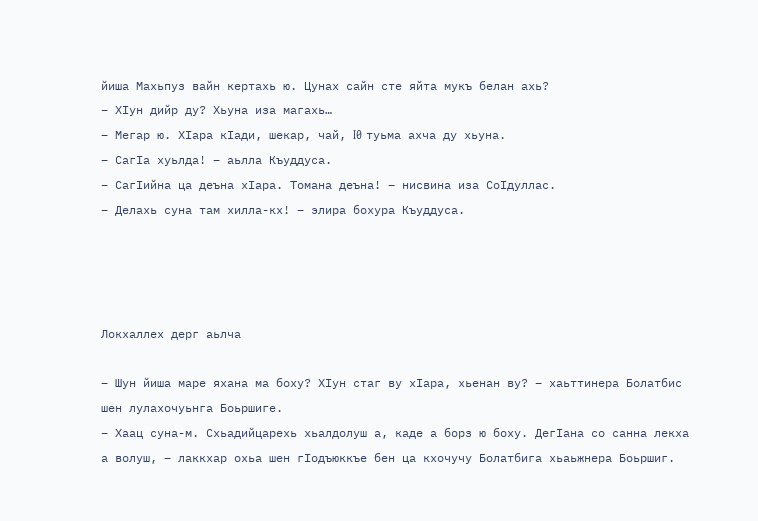йиша Махьпуз вайн кертахь ю. Цунах сайн сте яйта мукъ белан ахь?
– ХIун дийр ду? Хьуна иза магахь…
– Мегар ю. ХIара кIади, шекар, чай, I0 туьма ахча ду хьуна.
– СагIа хуьлда! – аьлла Къуддуса.
– СагIийна ца деъна хIара. Томана деъна! – нисвина иза СоIдуллас.
– Делахь суна там хилла-кх! – элира бохура Къуддуса.




Локхаллех дерг аьлча

– Шун йиша маре яхана ма боху? ХIун стаг ву хIара, хьенан ву? – хаьттинера Болатбис шен лулахочуьнга Боьршиге.
– Хаац суна-м. Схьадийцарехь хьалдолуш а, каде а борз ю боху. ДегIана со санна лекха а волуш, – лаккхар охьа шен гIодъюккъе бен ца кхочучу Болатбига хьаьжнера Боьршиг.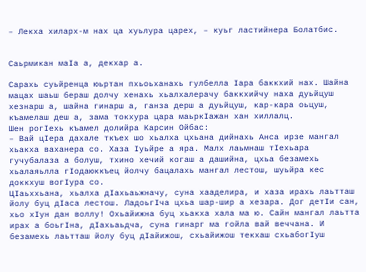– Лекха хиларх-м нах ца хуьлура царех, – куьг ластийнера Болатбис.


Саьрмикан маIа а, декхар а.

Сарахь суьйренца юьртан пхьоьханахь гулбелла Iара баккхий нах. Шайна мацах шаьш бераш долчу хенахь хьалхалерачу баккхийчу наха дуьйцуш хезнарш а, шайна гинарш а, ганза дерш а дуьйцуш, кар-кара оьцуш, къамелаш деш а, зама токхура цара маьркIажан хан хиллалц.
Шен рогIехь къамел долийра Карсин Ойбас:
– Вай цIера дахале ткъех шо хьалха цхьана дийнахь Анса ирзе мангал хьакха ваханера со. Хаза Iуьйре а яра. Малх лаьмнаш тIехьара гучубалаза а болуш, тхино хечий когаш а дашийна, цхьа безамехь хьалаяьлла гIодаюккъец йолчу бацалахь мангал лестош, шуьйра кес доккхуш вогIура со.
ЦIаьххьана, хьалха дIахьаьжначу, суна хааделира, и хаза ирахь лаьтташ йолу буц дIаса лестош. ЛадоьгIча цхьа шар-шир а хезара. Дог детIи сан, хьо хIун дан воллу! Охьайижна буц хьакха хала ма ю. Сайн мангал лаьтта ирах а боьгIна, дIахьаьдча, суна гинарг ма гойла вай веччана. И безамехь лаьтташ йолу буц дIайижош, схьайижош текхаш схьабогIуш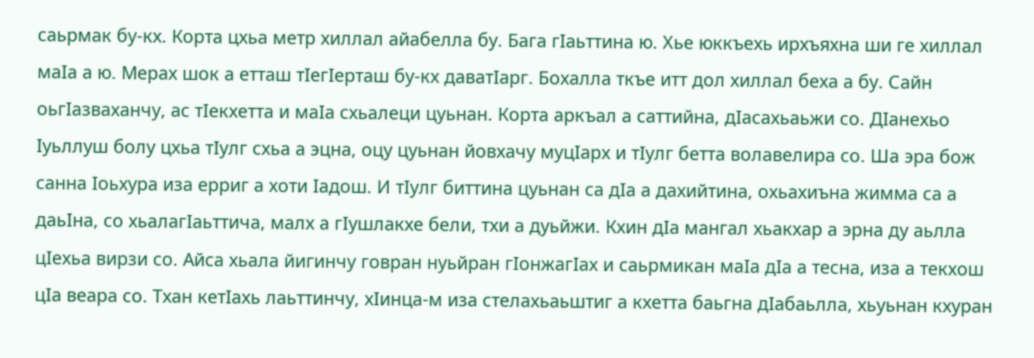саьрмак бу-кх. Корта цхьа метр хиллал айабелла бу. Бага гIаьттина ю. Хье юккъехь ирхъяхна ши ге хиллал маIа а ю. Мерах шок а етташ тIегIерташ бу-кх даватIарг. Бохалла ткъе итт дол хиллал беха а бу. Сайн оьгIазваханчу, ас тIекхетта и маIа схьалеци цуьнан. Корта аркъал а саттийна, дIасахьаьжи со. ДIанехьо Iуьллуш болу цхьа тIулг схьа а эцна, оцу цуьнан йовхачу муцIарх и тIулг бетта волавелира со. Ша эра бож санна Iоьхура иза ерриг а хоти Iадош. И тIулг биттина цуьнан са дIа а дахийтина, охьахиъна жимма са а даьIна, со хьалагIаьттича, малх а гIушлакхе бели, тхи а дуьйжи. Кхин дIа мангал хьакхар а эрна ду аьлла цIехьа вирзи со. Айса хьала йигинчу говран нуьйран гIонжагIах и саьрмикан маIа дIа а тесна, иза а текхош цIа веара со. Тхан кетIахь лаьттинчу, хIинца-м иза стелахьаьштиг а кхетта баьгна дIабаьлла, хьуьнан кхуран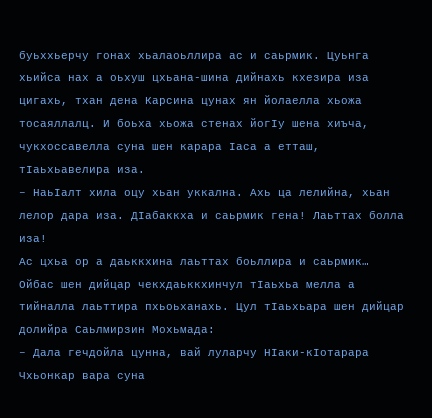буьххьерчу гонах хьалаоьллира ас и саьрмик. Цуьнга хьийса нах а оьхуш цхьана-шина дийнахь кхезира иза цигахь, тхан дена Карсина цунах ян йолаелла хьожа тосаяллалц. И боьха хьожа стенах йогIу шена хиъча, чукхоссавелла суна шен карара Iаса а етташ, тIаьхьавелира иза.
– НаьIалт хила оцу хьан уккална. Ахь ца лелийна, хьан лелор дара иза. ДIабаккха и саьрмик гена! Лаьттах болла иза!
Ас цхьа ор а даьккхина лаьттах боьллира и саьрмик…
Ойбас шен дийцар чекхдаьккхинчул тIаьхьа мелла а тийналла лаьттира пхьоьханахь. Цул тIаьхьара шен дийцар долийра Саьлмирзин Мохьмада:
– Дала гечдойла цунна, вай луларчу НIаки-кIотарара Чхьонкар вара суна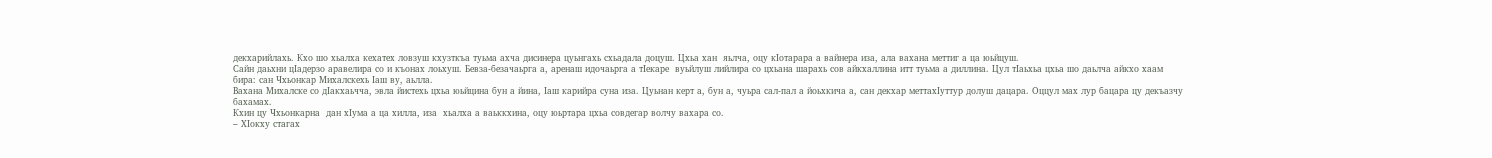декхарийлахь. Кхо шо хьалха кехатех ловзуш кхузткъа туьма ахча дисинера цуьнгахь схьадала доцуш. Цхьа хан  яьлча, оцу кIотарара а вайнера иза, ала вахана меттиг а ца юьйцуш.
Сайн даьхни цIадерзо аравелира со и къонах лоьхуш. Бевза-безачаьрга а, аренаш идочаьрга а тIекаре  вуьйлуш лийлира со цхьана шарахь сов айкхаллина итт туьма а диллина. Цул тIаьхьа цхьа шо даьлча айкхо хаам бира: сан Чхьонкар Михалскехь Iаш ву, аьлла.
Вахана Михалске со дIакхаьчча, эвла йистехь цхьа юьйцина бун а йина, Iаш карийра суна иза. Цуьнан керт а, бун а, чуьра сал-пал а йоьхкича а, сан декхар меттахIуттур долуш дацара. Оццул мах лур бацара цу декъазчу бахамах.
Кхин цу Чхьонкарна  дан хIума а ца хилла, иза  хьалха а ваьккхина, оцу юьртара цхьа совдегар волчу вахара со.
– ХIокху стагах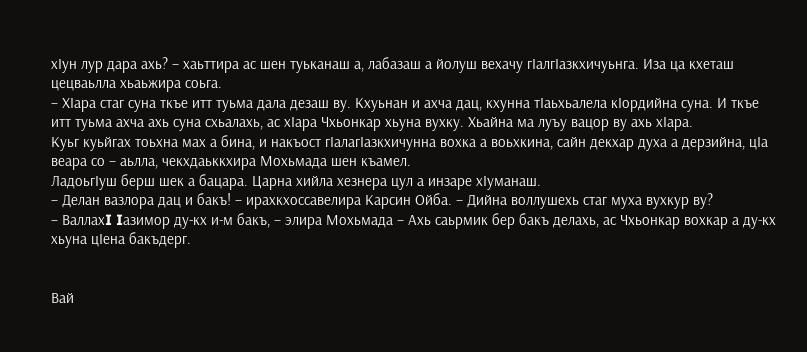хIун лур дара ахь? – хаьттира ас шен туьканаш а, лабазаш а йолуш вехачу гIалгIазкхичуьнга. Иза ца кхеташ цецваьлла хьаьжира соьга.
– ХIара стаг суна ткъе итт туьма дала дезаш ву. Кхуьнан и ахча дац, кхунна тIаьхьалела кIордийна суна. И ткъе итт туьма ахча ахь суна схьалахь, ас хIара Чхьонкар хьуна вухку. Хьайна ма луъу вацор ву ахь хIара.
Куьг куьйгах тоьхна мах а бина, и накъост гIалагIазкхичунна вохка а воьхкина, сайн декхар духа а дерзийна, цIа веара со – аьлла, чекхдаьккхира Мохьмада шен къамел.
ЛадоьгIуш берш шек а бацара. Царна хийла хезнера цул а инзаре хIуманаш.
– Делан вазлора дац и бакъ! – ирахкхоссавелира Карсин Ойба. – Дийна воллушехь стаг муха вухкур ву?
– ВаллахI Iазимор ду-кх и-м бакъ, – элира Мохьмада – Ахь саьрмик бер бакъ делахь, ас Чхьонкар вохкар а ду-кх хьуна цIена бакъдерг.


Вай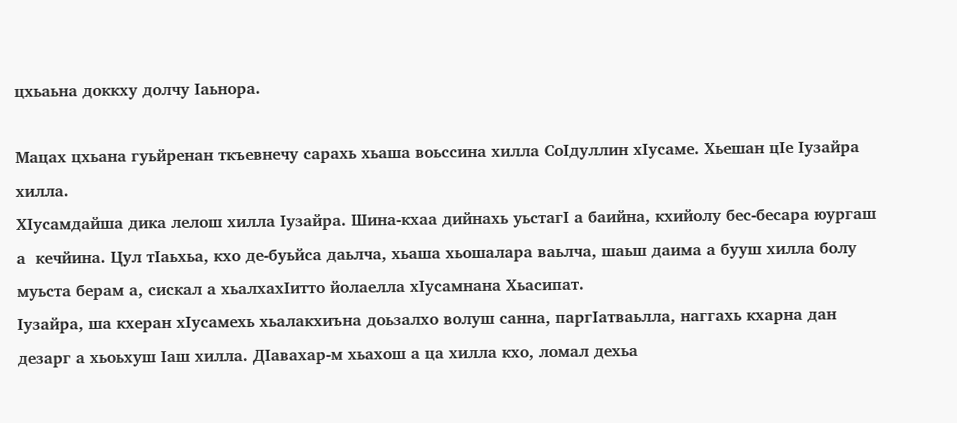цхьаьна доккху долчу Iаьнора.

Мацах цхьана гуьйренан ткъевнечу сарахь хьаша воьссина хилла СоIдуллин хIусаме. Хьешан цIе Iузайра хилла.
ХIусамдайша дика лелош хилла Iузайра. Шина-кхаа дийнахь уьстагI а баийна, кхийолу бес-бесара юургаш а  кечйина. Цул тIаьхьа, кхо де-буьйса даьлча, хьаша хьошалара ваьлча, шаьш даима а бууш хилла болу муьста берам а, сискал а хьалхахIитто йолаелла хIусамнана Хьасипат.
Iузайра, ша кхеран хIусамехь хьалакхиъна доьзалхо волуш санна, паргIатваьлла, наггахь кхарна дан дезарг а хьоьхуш Iаш хилла. ДIавахар-м хьахош а ца хилла кхо, ломал дехьа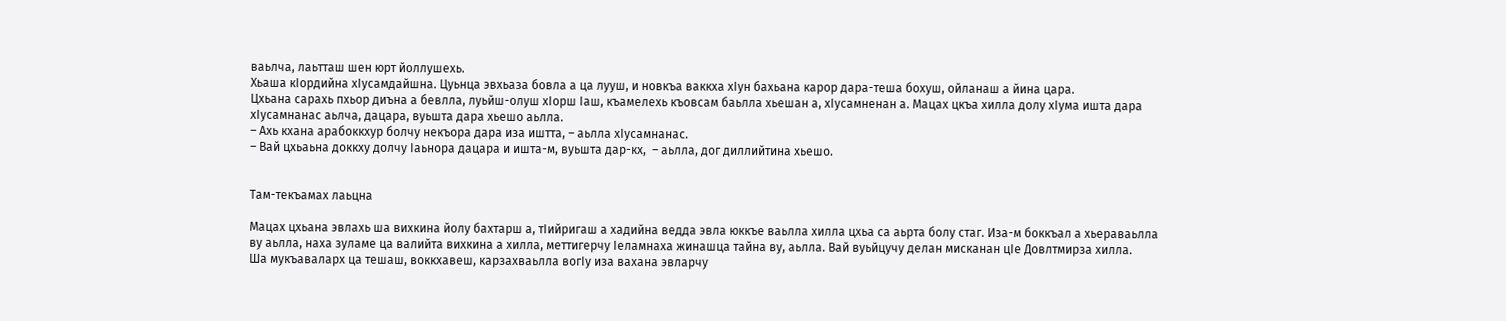ваьлча, лаьтташ шен юрт йоллушехь.
Хьаша кIордийна хIусамдайшна. Цуьнца эвхьаза бовла а ца лууш, и новкъа ваккха хIун бахьана карор дара-теша бохуш, ойланаш а йина цара.
Цхьана сарахь пхьор диъна а бевлла, луьйш-олуш хIорш Iаш, къамелехь къовсам баьлла хьешан а, хIусамненан а. Мацах цкъа хилла долу хIума ишта дара хIусамнанас аьлча, дацара, вуьшта дара хьешо аьлла.
– Ахь кхана арабоккхур болчу некъора дара иза иштта, – аьлла хIусамнанас.
– Вай цхьаьна доккху долчу Iаьнора дацара и ишта-м, вуьшта дар-кх,  – аьлла, дог диллийтина хьешо.


Там-текъамах лаьцна

Мацах цхьана эвлахь ша вихкина йолу бахтарш а, тIийригаш а хадийна ведда эвла юккъе ваьлла хилла цхьа са аьрта болу стаг. Иза-м боккъал а хьераваьлла ву аьлла, наха зуламе ца валийта вихкина а хилла, меттигерчу Iеламнаха жинашца тайна ву, аьлла. Вай вуьйцучу делан мисканан цIе Довлтмирза хилла.
Ша мукъаваларх ца тешаш, воккхавеш, карзахваьлла вогIу иза вахана эвларчу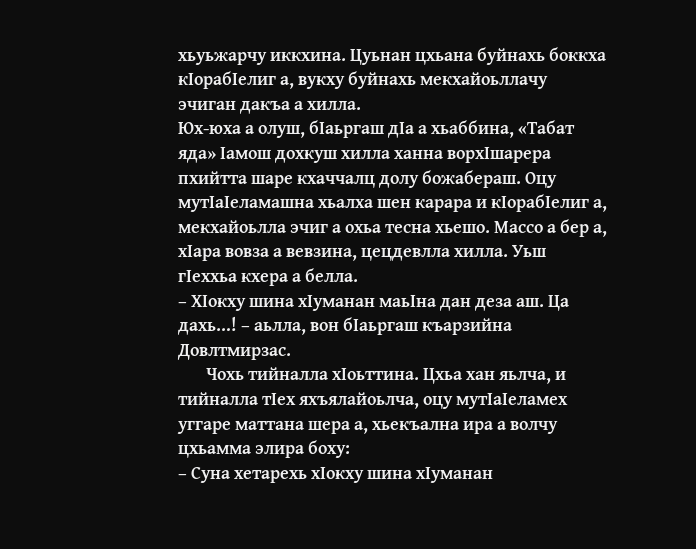хьуьжарчу иккхина. Цуьнан цхьана буйнахь боккха кIорабIелиг а, вукху буйнахь мекхайоьллачу эчиган дакъа а хилла.
Юх-юха а олуш, бIаьргаш дIа а хьаббина, «Табат яда» Iамош дохкуш хилла ханна ворхIшарера пхийтта шаре кхаччалц долу божабераш. Оцу мутIаIеламашна хьалха шен карара и кIорабIелиг а, мекхайоьлла эчиг а охьа тесна хьешо. Массо а бер а, хIара вовза а вевзина, цецдевлла хилла. Уьш гIеххьа кхера а белла.
– ХIокху шина хIуманан маьIна дан деза аш. Ца дахь…! – аьлла, вон бIаьргаш къарзийна Довлтмирзас.
       Чохь тийналла хIоьттина. Цхьа хан яьлча, и тийналла тIех яхъялайоьлча, оцу мутIаIеламех уггаре маттана шера а, хьекъална ира а волчу цхьамма элира боху:
– Суна хетарехь хIокху шина хIуманан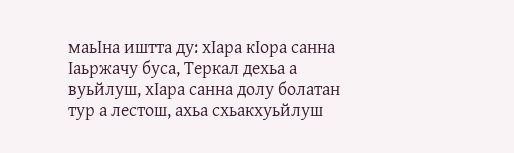маьIна иштта ду: хIара кIора санна Iаьржачу буса, Теркал дехьа а вуьйлуш, хIара санна долу болатан тур а лестош, ахьа схьакхуьйлуш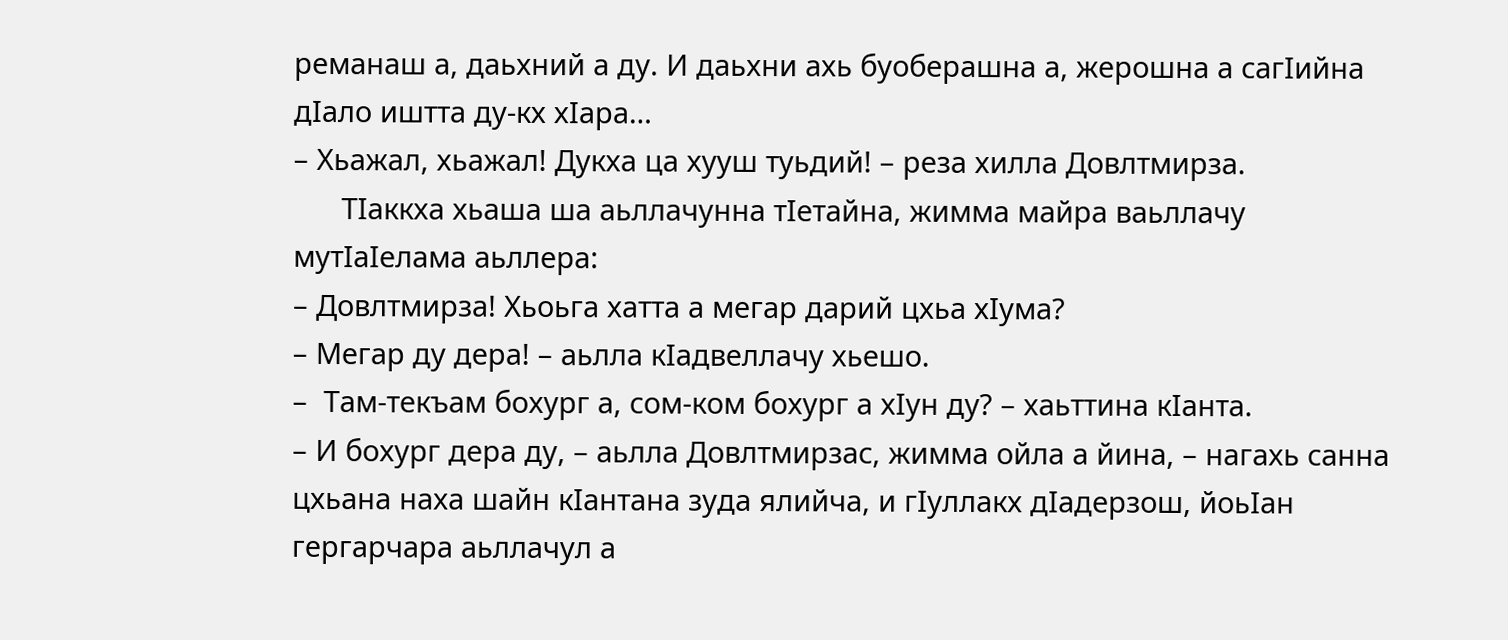реманаш а, даьхний а ду. И даьхни ахь буоберашна а, жерошна а сагIийна дIало иштта ду-кх хIара…
– Хьажал, хьажал! Дукха ца хууш туьдий! – реза хилла Довлтмирза.
      ТIаккха хьаша ша аьллачунна тIетайна, жимма майра ваьллачу мутIаIелама аьллера:
– Довлтмирза! Хьоьга хатта а мегар дарий цхьа хIума?
– Мегар ду дера! – аьлла кIадвеллачу хьешо.
–  Там-текъам бохург а, сом-ком бохург а хIун ду? – хаьттина кIанта.
– И бохург дера ду, – аьлла Довлтмирзас, жимма ойла а йина, – нагахь санна цхьана наха шайн кIантана зуда ялийча, и гIуллакх дIадерзош, йоьIан гергарчара аьллачул а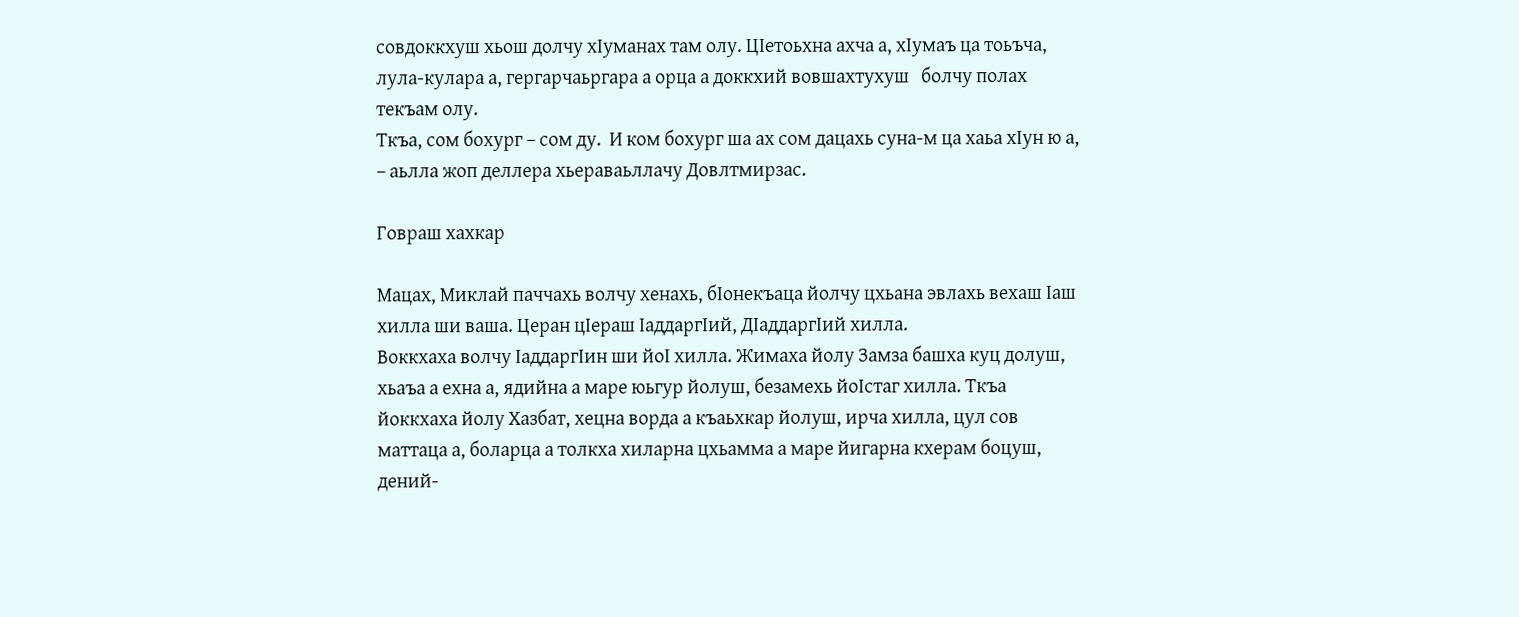совдоккхуш хьош долчу хIуманах там олу. ЦIетоьхна ахча а, хIумаъ ца тоьъча, лула-кулара а, гергарчаьргара а орца а доккхий вовшахтухуш   болчу полах текъам олу.
Ткъа, сом бохург – сом ду.  И ком бохург ша ах сом дацахь суна-м ца хаьа хIун ю а, – аьлла жоп деллера хьераваьллачу Довлтмирзас.

Говраш хахкар

Мацах, Миклай паччахь волчу хенахь, бIонекъаца йолчу цхьана эвлахь вехаш Iаш хилла ши ваша. Церан цIераш IаддаргIий, ДIаддаргIий хилла.
Воккхаха волчу IаддаргIин ши йоI хилла. Жимаха йолу Замза башха куц долуш, хьаъа а ехна а, ядийна а маре юьгур йолуш, безамехь йоIстаг хилла. Ткъа йоккхаха йолу Хазбат, хецна ворда а къаьхкар йолуш, ирча хилла, цул сов маттаца а, боларца а толкха хиларна цхьамма а маре йигарна кхерам боцуш, дений-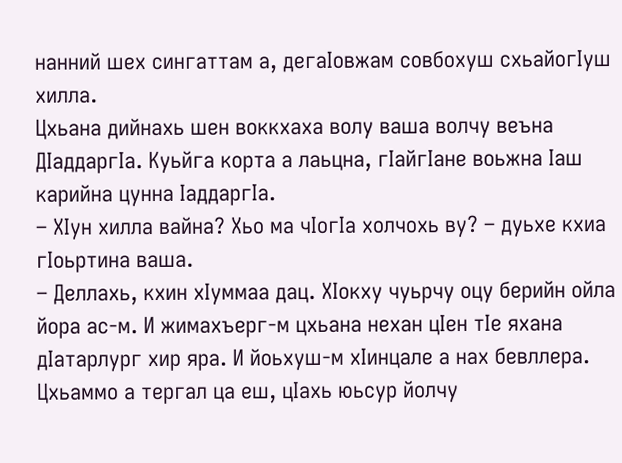нанний шех сингаттам а, дегаIовжам совбохуш схьайогIуш хилла.
Цхьана дийнахь шен воккхаха волу ваша волчу веъна ДIаддаргIа. Куьйга корта а лаьцна, гIайгIане воьжна Iаш карийна цунна IаддаргIа.
– ХIун хилла вайна? Хьо ма чIогIа холчохь ву? – дуьхе кхиа гIоьртина ваша.
– Деллахь, кхин хIуммаа дац. ХIокху чуьрчу оцу берийн ойла йора ас-м. И жимахъерг-м цхьана нехан цIен тIе яхана дIатарлург хир яра. И йоьхуш-м хIинцале а нах бевллера. Цхьаммо а тергал ца еш, цIахь юьсур йолчу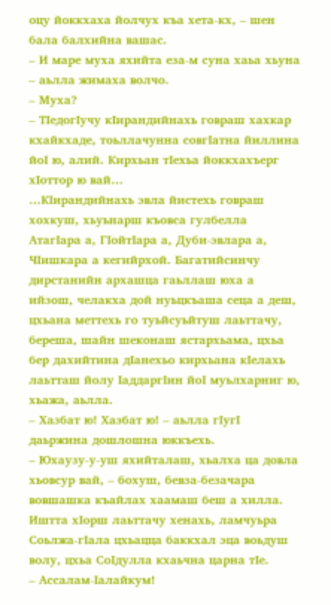оцу йоккхаха йолчух къа хета-кх, – шен бала балхийна вашас.
– И маре муха яхийта еза-м суна хаьа хьуна – аьлла жимаха волчо.
– Муха?
– ТIедогIучу кIирандийнахь говраш хахкар кхайкхаде, тоьллачунна совгIатна йиллина йоI ю, алий. Кирхьан тIехьа йоккхахъерг хIоттор ю вай…
…КIирандийнахь эвла йистехь говраш хохкуш, хьуьнарш къовса гулбелла АтагIара а, ГIойтIара а, Дуби-эвлара а, ЧIишкара а кегийрхой. Багатийсинчу дирстанийн архашца гаьллаш юха а ийзош, челакха дой нуьцкъаша сеца а деш, цхьана меттехь го туьйсуьйтуш лаьттачу, береша, шайн шеконаш ястархьама, цхьа бер дахийтина дIанехьо кирхьана кIелахь лаьтташ йолу IаддаргIин йоI муьлхарниг ю, хьажа, аьлла.
– Хазбат ю! Хазбат ю! – аьлла гIугI даьржина дошлошна юккъехь.
– Юхаузу-у-уш яхийталаш, хьалха ца довла хьовсур вай, – бохуш, бевза-безачара вовшашка къайлах хаамаш беш а хилла.
Иштта хIорш лаьттачу хенахь, ламчуьра Соьлжа-гIала цхьацца баккхал эца воьдуш волу, цхьа СоIдулла кхаьчна царна тIе.
– Ассалам-Iалайкум!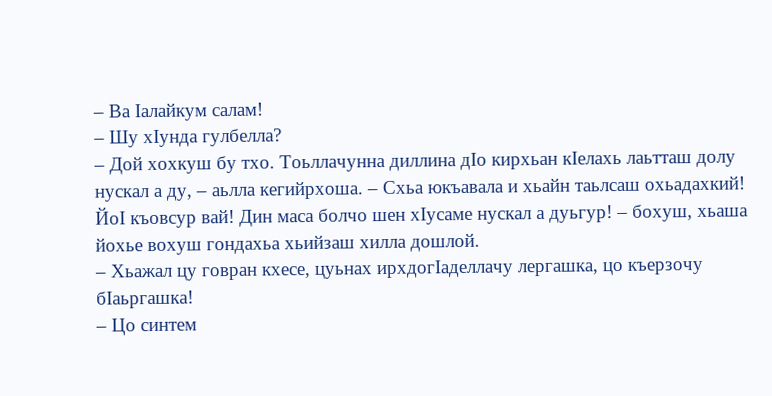– Ва Iалайкум салам!
– Шу хIунда гулбелла?
– Дой хохкуш бу тхо. Тоьллачунна диллина дIо кирхьан кIелахь лаьтташ долу нускал а ду, – аьлла кегийрхоша. – Схьа юкъавала и хьайн таьлсаш охьадахкий! ЙоI къовсур вай! Дин маса болчо шен хIусаме нускал а дуьгур! – бохуш, хьаша йохье вохуш гондахьа хьийзаш хилла дошлой.
– Хьажал цу говран кхесе, цуьнах ирхдогIаделлачу лергашка, цо къерзочу бIаьргашка!
– Цо синтем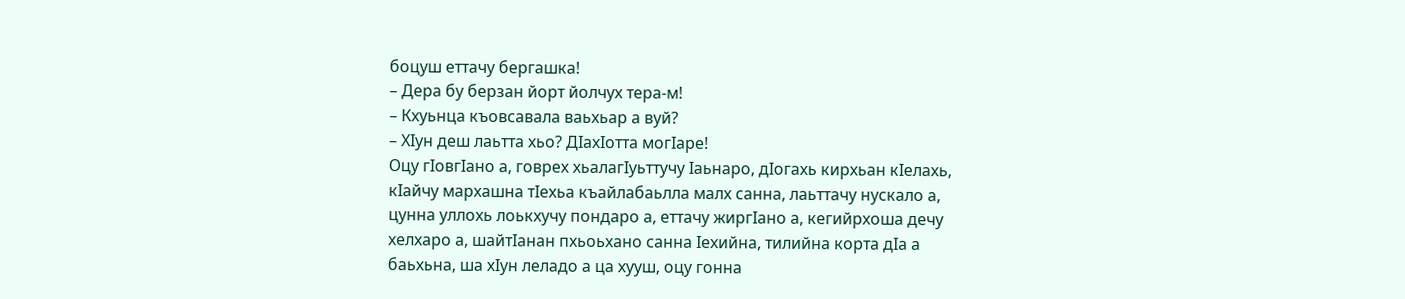боцуш еттачу бергашка!
– Дера бу берзан йорт йолчух тера-м!
– Кхуьнца къовсавала ваьхьар а вуй?
– ХIун деш лаьтта хьо? ДIахIотта могIаре!
Оцу гIовгIано а, говрех хьалагIуьттучу Iаьнаро, дIогахь кирхьан кIелахь, кIайчу мархашна тIехьа къайлабаьлла малх санна, лаьттачу нускало а, цунна уллохь лоькхучу пондаро а, еттачу жиргIано а, кегийрхоша дечу хелхаро а, шайтIанан пхьоьхано санна Iехийна, тилийна корта дIа а баьхьна, ша хIун леладо а ца хууш, оцу гонна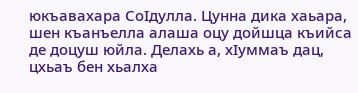юкъавахара СоIдулла. Цунна дика хаьара, шен къанъелла алаша оцу дойшца къийса де доцуш юйла. Делахь а, хIуммаъ дац, цхьаъ бен хьалха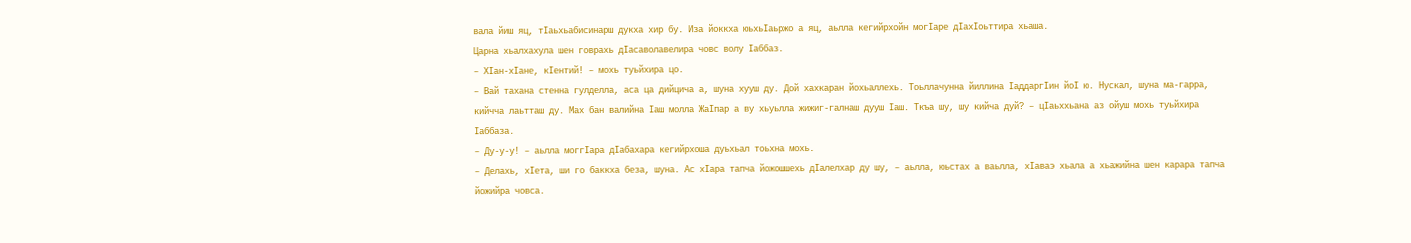вала йиш яц, тIаьхьабисинарш дукха хир бу. Иза йоккха юьхьIаьржо а яц, аьлла кегийрхойн могIаре дIахIоьттира хьаша.
Царна хьалхахула шен говрахь дIасаволавелира човс волу Iаббаз.
– ХIан-хIане, кIентий! – мохь туьйхира цо.
– Вай тахана стенна гулделла, аса ца дийцича а, шуна хууш ду. Дой хахкаран йохьаллехь. Тоьллачунна йиллина IаддаргIин йоI ю. Нускал, шуна ма-гарра, кийчча лаьтташ ду. Мах бан валийна Iаш молла ЖаIпар а ву хьуьлла жижиг-галнаш дууш Iаш. Ткъа шу, шу кийча дуй? – цIаьххьана аз ойуш мохь туьйхира Iаббаза.
– Ду-у-у! – аьлла моггIара дIабахара кегийрхоша дуьхьал тоьхна мохь.
– Делахь, хIета, ши го баккха беза, шуна. Ас хIара тапча йожошшехь дIалелхар ду шу, – аьлла, юьстах а ваьлла, хIаваэ хьала а хьажийна шен карара тапча йожийра човса.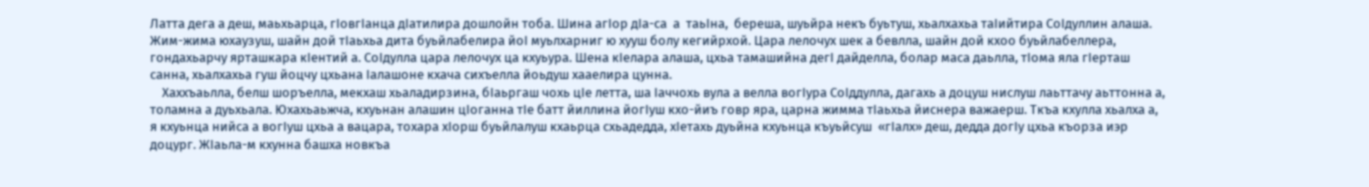Латта дега а деш, маьхьарца, гIовгIанца дIатилира дошлойн тоба. Шина агIор дIа-са  а  таьIна,  береша, шуьйра некъ буьтуш, хьалхахьа таIийтира СоIдуллин алаша. Жим-жима юхаузуш, шайн дой тIаьхьа дита буьйлабелира йоI муьлхарниг ю хууш болу кегийрхой. Цара лелочух шек а бевлла, шайн дой кхоо буьйлабеллера, гондахьарчу ярташкара кIентий а. СоIдулла цара лелочух ца кхуьура. Шена кIелара алаша, цхьа тамашийна дегI дайделла, болар маса даьлла, тIома яла гIерташ санна, хьалхахьа гуш йоцчу цхьана Iалашоне кхача сихъелла йоьдуш хааелира цунна.
    Хаххъаьлла, белш шоръелла, мекхаш хьаладирзина, бIаьргаш чохь цIе летта, ша Iаччохь вула а велла вогIура СоIддулла, дагахь а доцуш нислуш лаьттачу аьттонна а, толамна а дуьхьала. Юхахьаьжча, кхуьнан алашин цIоганна тIе батт йиллина йогIуш кхо-йиъ говр яра, царна жимма тIаьхьа йиснера важаерш. Ткъа кхулла хьалха а, я кхуьнца нийса а вогIуш цхьа а вацара, тохара хIорш буьйлалуш кхаьрца схьадедда, хIетахь дуьйна кхуьнца къуьйсуш  «гIалх» деш, дедда догIу цхьа къорза иэр доцург. ЖIаьла-м кхунна башха новкъа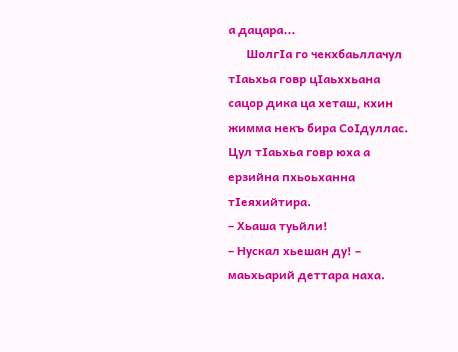а дацара...
      ШолгIа го чекхбаьллачул тIаьхьа говр цIаьххьана сацор дика ца хеташ, кхин жимма некъ бира СоIдуллас. Цул тIаьхьа говр юха а ерзийна пхьоьханна тIеяхийтира.
– Хьаша туьйли!
– Нускал хьешан ду! – маьхьарий деттара наха.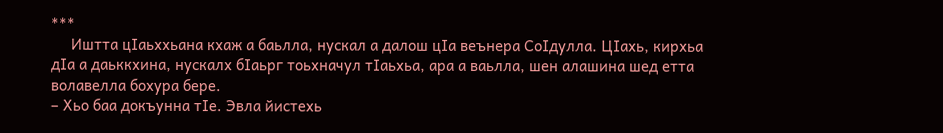***
     Иштта цIаьххьана кхаж а баьлла, нускал а далош цIа веънера СоIдулла. ЦIахь, кирхьа дIа а даьккхина, нускалх бIаьрг тоьхначул тIаьхьа, ара а ваьлла, шен алашина шед етта волавелла бохура бере.
– Хьо баа докъунна тIе. Эвла йистехь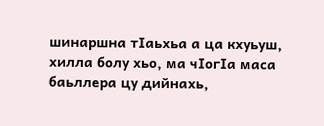шинаршна тIаьхьа а ца кхуьуш, хилла болу хьо, ма чIогIа маса баьллера цу дийнахь,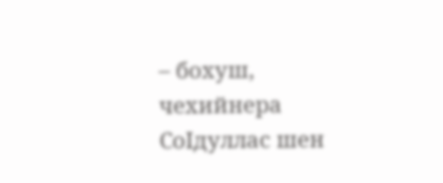– бохуш, чехийнера СоIдуллас шен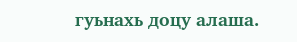гуьнахь доцу алаша.